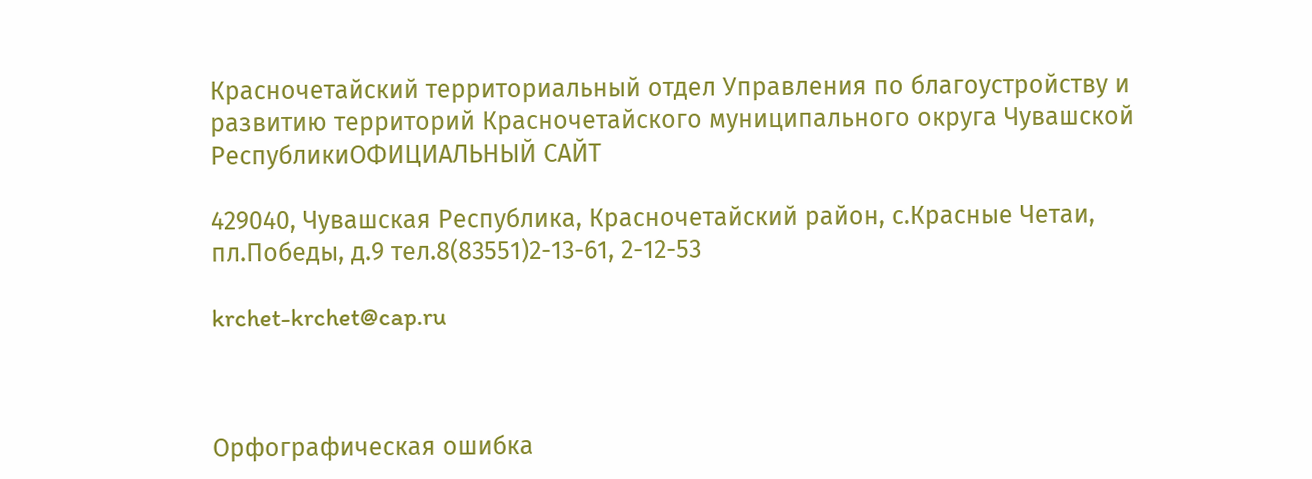Красночетайский территориальный отдел Управления по благоустройству и развитию территорий Красночетайского муниципального округа Чувашской РеспубликиОФИЦИАЛЬНЫЙ САЙТ

429040, Чувашская Республика, Красночетайский район, с.Красные Четаи, пл.Победы, д.9 тел.8(83551)2-13-61, 2-12-53

krchet-krchet@cap.ru



Орфографическая ошибка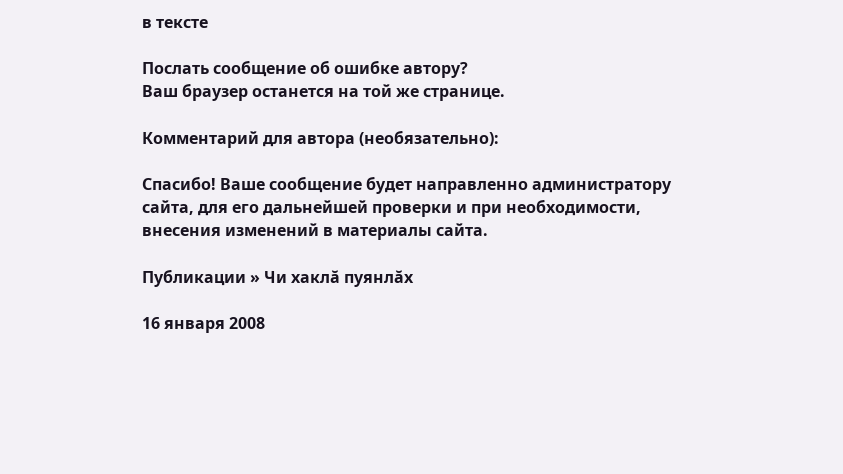в тексте

Послать сообщение об ошибке автору?
Ваш браузер останется на той же странице.

Комментарий для автора (необязательно):

Спасибо! Ваше сообщение будет направленно администратору сайта, для его дальнейшей проверки и при необходимости, внесения изменений в материалы сайта.

Публикации » Чи хаклă пуянлăх

16 января 2008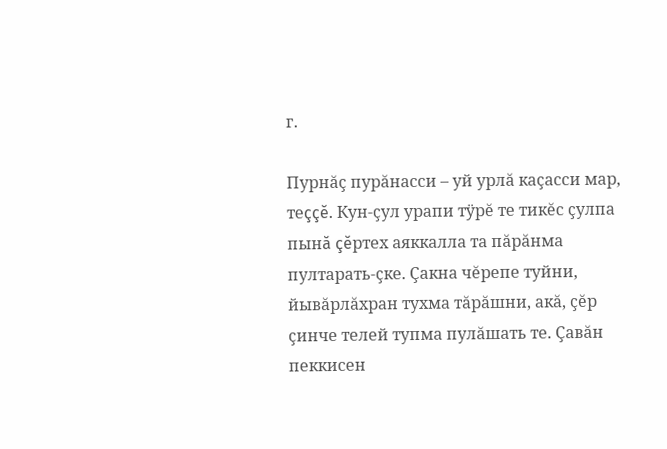г.

Пурнăç пурăнасси – уй урлă каçасси мар, теççĕ. Кун-çул урапи тÿрĕ те тикĕс çулпа пынă çĕртех аяккалла та пăрăнма пултарать-çке. Çакна чĕрепе туйни, йывăрлăхран тухма тăрăшни, акă, çĕр çинче телей тупма пулăшать те. Çавăн пеккисен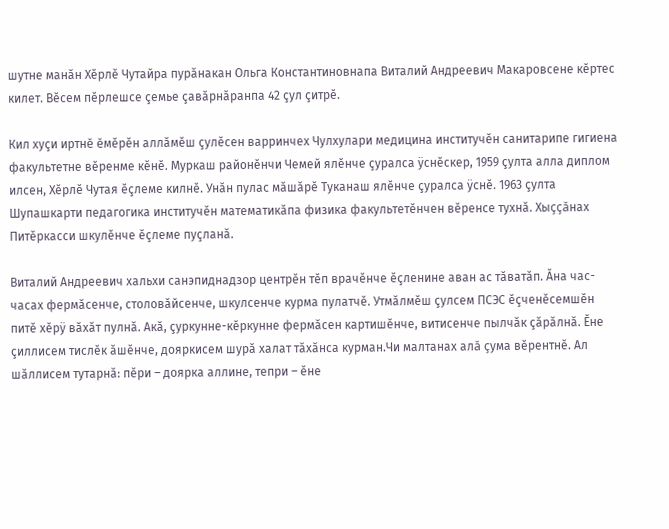шутне манăн Хĕрлĕ Чутайра пурăнакан Ольга Константиновнапа Виталий Андреевич Макаровсене кĕртес килет. Вĕсем пĕрлешсе çемье çавăрнăранпа 42 çул çитрĕ.

Кил хуçи иртнĕ ĕмĕрĕн аллăмĕш çулĕсен варринчех Чулхулари медицина институчĕн санитарипе гигиена факультетне вĕренме кĕнĕ. Муркаш районĕнчи Чемей ялĕнче çуралса ÿснĕскер, 1959 çулта алла диплом илсен, Хĕрлĕ Чутая ĕçлеме килнĕ. Унăн пулас мăшăрĕ Туканаш ялĕнче çуралса ÿснĕ. 1963 çулта Шупашкарти педагогика институчĕн математикăпа физика факультетĕнчен вĕренсе тухнă. Хыççăнах Питĕркасси шкулĕнче ĕçлеме пуçланă.

Виталий Андреевич хальхи санэпиднадзор центрĕн тĕп врачĕнче ĕçленине аван ас тăватăп. Ăна час-часах фермăсенче, столовăйсенче, шкулсенче курма пулатчĕ. Утмăлмĕш çулсем ПСЭС ĕçченĕсемшĕн питĕ хĕрÿ вăхăт пулнă. Акă, çуркунне-кĕркунне фермăсен картишĕнче, витисенче пылчăк çăрăлнă. Ĕне çиллисем тислĕк ăшĕнче, дояркисем шурă халат тăхăнса курман.Чи малтанах алă çума вĕрентнĕ. Ал шăллисем тутарнă: пĕри – доярка аллине, тепри – ĕне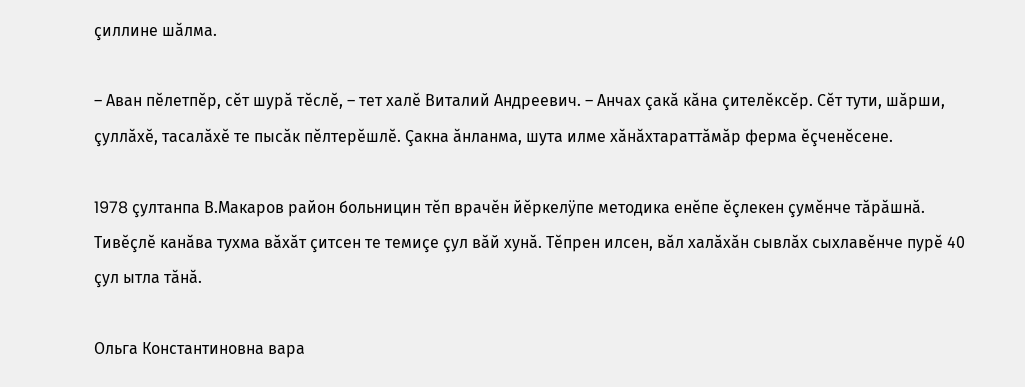çиллине шăлма.

– Аван пĕлетпĕр, сĕт шурă тĕслĕ, – тет халĕ Виталий Андреевич. – Анчах çакă кăна çителĕксĕр. Сĕт тути, шăрши, çуллăхĕ, тасалăхĕ те пысăк пĕлтерĕшлĕ. Çакна ăнланма, шута илме хăнăхтараттăмăр ферма ĕçченĕсене.

1978 çултанпа В.Макаров район больницин тĕп врачĕн йĕркелÿпе методика енĕпе ĕçлекен çумĕнче тăрăшнă. Тивĕçлĕ канăва тухма вăхăт çитсен те темиçе çул вăй хунă. Тĕпрен илсен, вăл халăхăн сывлăх сыхлавĕнче пурĕ 40 çул ытла тăнă.

Ольга Константиновна вара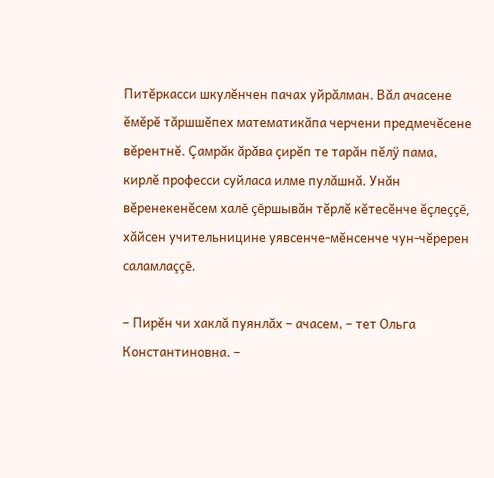Питĕркасси шкулĕнчен пачах уйрăлман. Вăл ачасене ĕмĕрĕ тăршшĕпех математикăпа черчени предмечĕсене вĕрентнĕ. Çамрăк ăрăва çирĕп те тарăн пĕлÿ пама, кирлĕ професси суйласа илме пулăшнă. Унăн вĕренекенĕсем халĕ çĕршывăн тĕрлĕ кĕтесĕнче ĕçлеççĕ, хăйсен учительницине уявсенче-мĕнсенче чун-чĕререн саламлаççĕ.

– Пирĕн чи хаклă пуянлăх – ачасем, – тет Ольга Константиновна. –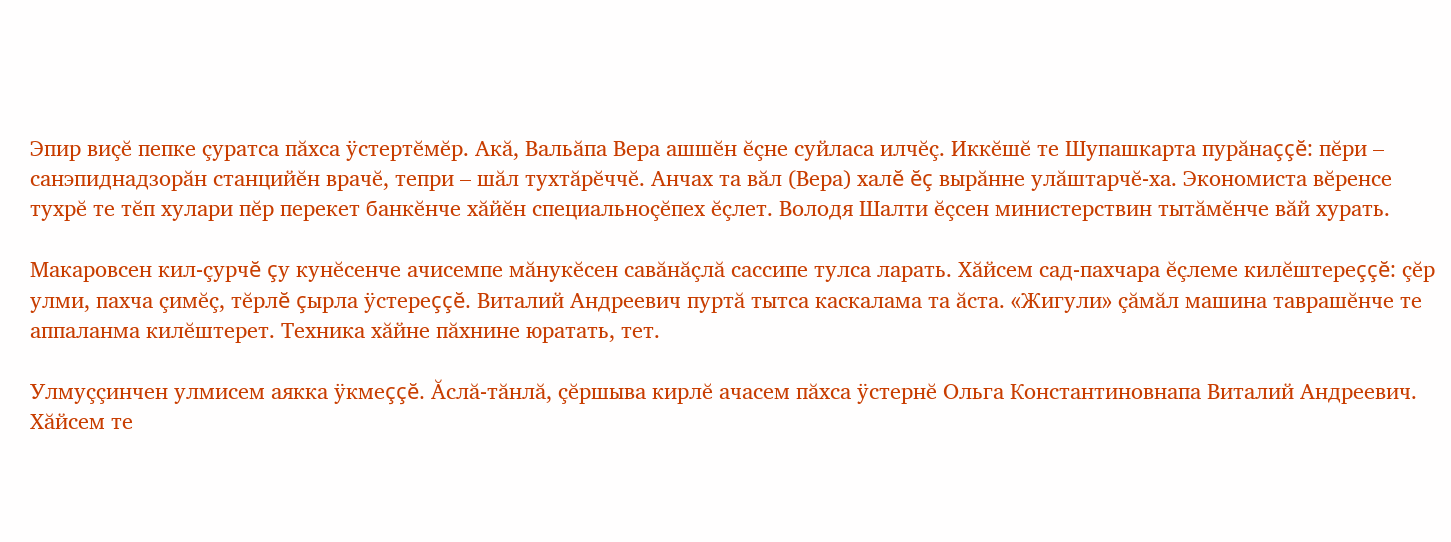Эпир виçĕ пепке çуратса пăхса ÿстертĕмĕр. Акă, Вальăпа Вера ашшĕн ĕçне суйласа илчĕç. Иккĕшĕ те Шупашкарта пурăнаççĕ: пĕри – санэпиднадзорăн станцийĕн врачĕ, тепри – шăл тухтăрĕччĕ. Анчах та вăл (Вера) халĕ ĕç вырăнне улăштарчĕ-ха. Экономиста вĕренсе тухрĕ те тĕп хулари пĕр перекет банкĕнче хăйĕн специальноçĕпех ĕçлет. Володя Шалти ĕçсен министерствин тытăмĕнче вăй хурать.

Макаровсен кил-çурчĕ çу кунĕсенче ачисемпе мăнукĕсен савăнăçлă сассипе тулса ларать. Хăйсем сад-пахчара ĕçлеме килĕштереççĕ: çĕр улми, пахча çимĕç, тĕрлĕ çырла ÿстереççĕ. Виталий Андреевич пуртă тытса каскалама та ăста. «Жигули» çăмăл машина таврашĕнче те аппаланма килĕштерет. Техника хăйне пăхнине юратать, тет.

Улмуççинчен улмисем аякка ÿкмеççĕ. Ăслă-тăнлă, çĕршыва кирлĕ ачасем пăхса ÿстернĕ Ольга Константиновнапа Виталий Андреевич. Хăйсем те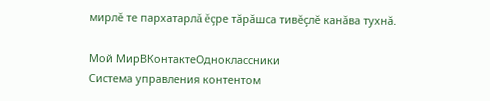мирлĕ те пархатарлă ĕçре тăрăшса тивĕçлĕ канăва тухнă.

Мой МирВКонтактеОдноклассники
Система управления контентом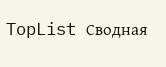TopList Сводная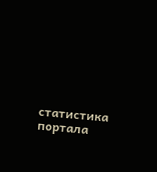статистика портала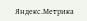Яндекс.Метрика